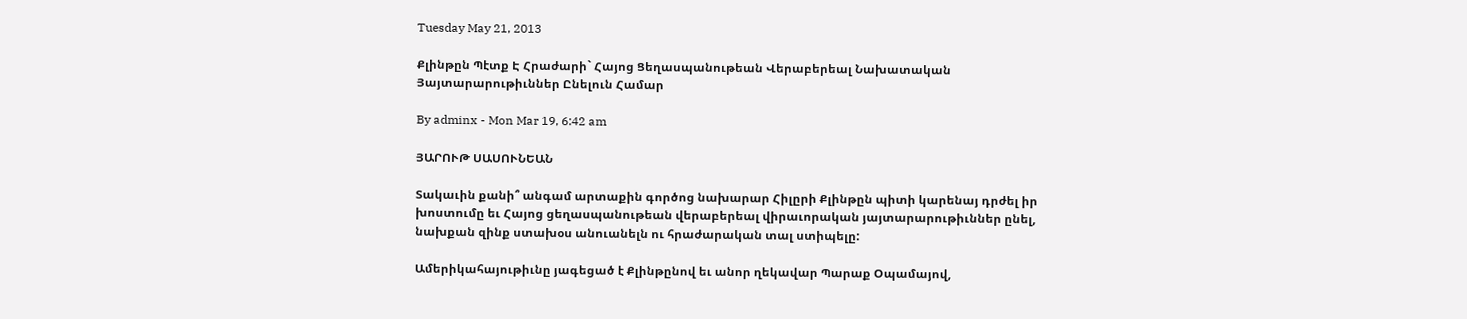Tuesday May 21, 2013

Քլինթըն Պէտք Է Հրաժարի` Հայոց Ցեղասպանութեան Վերաբերեալ Նախատական Յայտարարութիւններ Ընելուն Համար

By adminx - Mon Mar 19, 6:42 am

ՅԱՐՈՒԹ ՍԱՍՈՒՆԵԱՆ

Տակաւին քանի՞ անգամ արտաքին գործոց նախարար Հիլըրի Քլինթըն պիտի կարենայ դրժել իր խոստումը եւ Հայոց ցեղասպանութեան վերաբերեալ վիրաւորական յայտարարութիւններ ընել, նախքան զինք ստախօս անուանելն ու հրաժարական տալ ստիպելը:

Ամերիկահայութիւնը յագեցած է Քլինթընով եւ անոր ղեկավար Պարաք Օպամայով,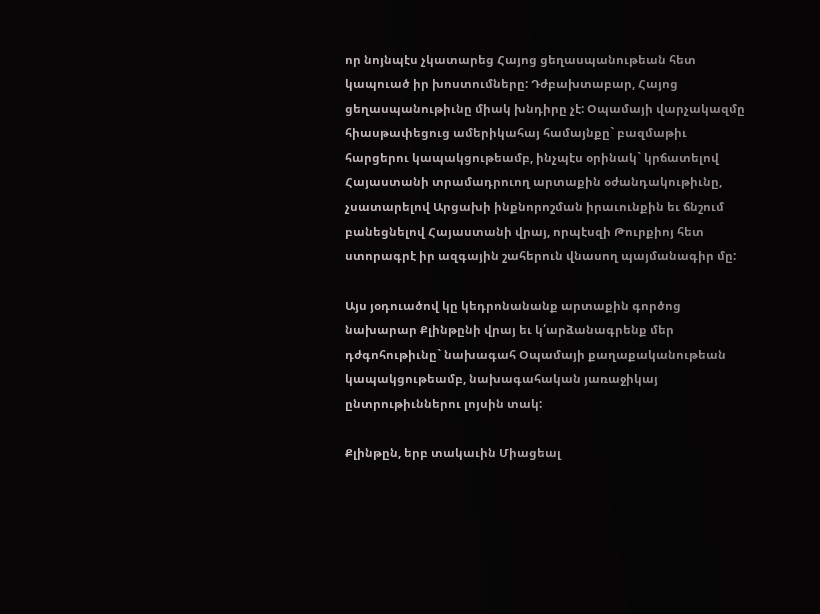որ նոյնպէս չկատարեց Հայոց ցեղասպանութեան հետ կապուած իր խոստումները: Դժբախտաբար, Հայոց ցեղասպանութիւնը միակ խնդիրը չէ: Օպամայի վարչակազմը հիասթափեցուց ամերիկահայ համայնքը` բազմաթիւ հարցերու կապակցութեամբ, ինչպէս օրինակ` կրճատելով Հայաստանի տրամադրուող արտաքին օժանդակութիւնը, չսատարելով Արցախի ինքնորոշման իրաւունքին եւ ճնշում  բանեցնելով Հայաստանի վրայ, որպէսզի Թուրքիոյ հետ ստորագրէ իր ազգային շահերուն վնասող պայմանագիր մը:

Այս յօդուածով կը կեդրոնանանք արտաքին գործոց նախարար Քլինթընի վրայ եւ կ՛արձանագրենք մեր դժգոհութիւնը` նախագահ Օպամայի քաղաքականութեան կապակցութեամբ, նախագահական յառաջիկայ ընտրութիւններու լոյսին տակ:

Քլինթըն, երբ տակաւին Միացեալ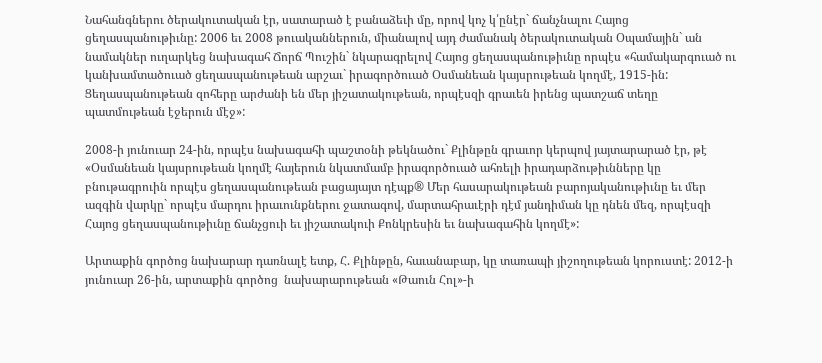Նահանգներու ծերակուտական էր, սատարած է բանաձեւի մը, որով կոչ կ՛ընէր` ճանչնալու Հայոց ցեղասպանութիւնը: 2006 եւ 2008 թուականներուն, միանալով այդ ժամանակ ծերակուտական Օպամային` ան նամակներ ուղարկեց նախագահ Ճորճ Պուշին` նկարագրելով Հայոց ցեղասպանութիւնը որպէս «համակարգուած ու կանխամտածուած ցեղասպանութեան արշաւ` իրագործուած Օսմանեան կայսրութեան կողմէ, 1915-ին: Ցեղասպանութեան զոհերը արժանի են մեր յիշատակութեան, որպէսզի գրաւեն իրենց պատշաճ տեղը պատմութեան էջերուն մէջ»:

2008-ի յունուար 24-ին, որպէս նախագահի պաշտօնի թեկնածու` Քլինթըն գրաւոր կերպով յայտարարած էր, թէ «Օսմանեան կայսրութեան կողմէ հայերուն նկատմամբ իրագործուած ահռելի իրադարձութիւնները կը բնութագրուին որպէս ցեղասպանութեան բացայայտ դէպք® Մեր հասարակութեան բարոյականութիւնը եւ մեր ազգին վարկը` որպէս մարդու իրաւունքներու ջատագով, մարտահրաւէրի դէմ յանդիման կը դնեն մեզ, որպէսզի Հայոց ցեղասպանութիւնը ճանչցուի եւ յիշատակուի Քոնկրեսին եւ նախագահին կողմէ»:

Արտաքին գործոց նախարար դառնալէ ետք, Հ. Քլինթըն, հաւանաբար, կը տառապի յիշողութեան կորուստէ: 2012-ի յունուար 26-ին, արտաքին գործոց  նախարարութեան «Թաուն Հոլ»-ի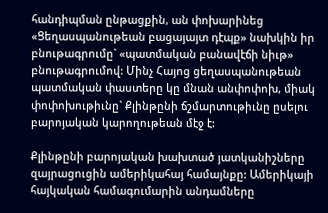հանդիպման ընթացքին, ան փոխարինեց «Ցեղասպանութեան բացայայտ դէպք» նախկին իր բնութագրումը` «պատմական բանավէճի նիւթ» բնութագրումով: Մինչ Հայոց ցեղասպանութեան պատմական փաստերը կը մնան անփոփոխ, միակ փոփոխութիւնը` Քլինթընի ճշմարտութիւնը ըսելու բարոյական կարողութեան մէջ է:

Քլինթընի բարոյական խախտած յատկանիշները զայրացուցին ամերիկահայ համայնքը: Ամերիկայի հայկական համագումարին անդամները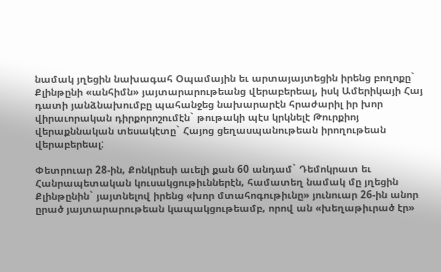նամակ յղեցին նախագահ Օպամային եւ արտայայտեցին իրենց բողոքը` Քլինթընի «անհիմն» յայտարարութեանց վերաբերեալ, իսկ Ամերիկայի Հայ դատի յանձնախումբը պահանջեց նախարարէն հրաժարիլ իր խոր վիրաւորական դիրքորոշումէն` թութակի պէս կրկնելէ Թուրքիոյ վերաքննական տեսակէտը` Հայոց ցեղասպանութեան իրողութեան վերաբերեալ:

Փետրուար 28-ին, Քոնկրեսի աւելի քան 60 անդամ` Դեմոկրատ եւ Հանրապետական կուսակցութիւններէն, համատեղ նամակ մը յղեցին Քլինթընին` յայտնելով իրենց «խոր մտահոգութիւնը» յունուար 26-ին անոր ըրած յայտարարութեան կապակցութեամբ, որով ան «խեղաթիւրած էր»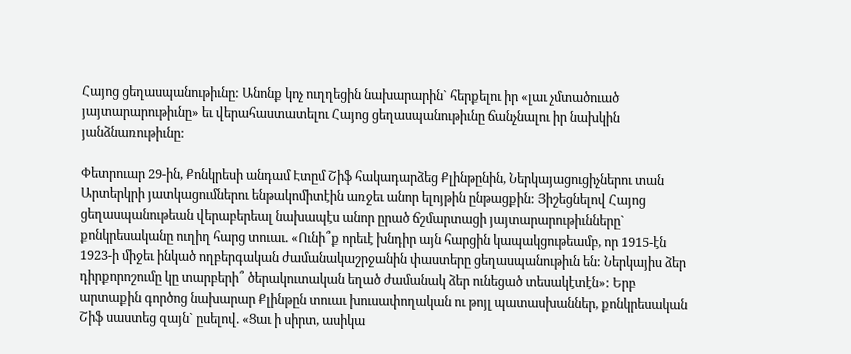Հայոց ցեղասպանութիւնը: Անոնք կոչ ուղղեցին նախարարին` հերքելու իր «լաւ չմտածուած յայտարարութիւնը» եւ վերահաստատելու Հայոց ցեղասպանութիւնը ճանչնալու իր նախկին յանձնառութիւնը:

Փետրուար 29-ին, Քոնկրեսի անդամ Էտըմ Շիֆ հակադարձեց Քլինթընին, Ներկայացուցիչներու տան Արտերկրի յատկացումներու ենթակոմիտէին առջեւ անոր ելոյթին ընթացքին: Յիշեցնելով Հայոց ցեղասպանութեան վերաբերեալ նախապէս անոր ըրած ճշմարտացի յայտարարութիւնները` քոնկրեսականը ուղիղ հարց տուաւ. «Ունի՞ք որեւէ խնդիր այն հարցին կապակցութեամբ, որ 1915-էն 1923-ի միջեւ ինկած ողբերգական ժամանակաշրջանին փաստերը ցեղասպանութիւն են: Ներկայիս ձեր դիրքորոշումը կը տարբերի՞ ծերակուտական եղած ժամանակ ձեր ունեցած տեսակէտէն»: Երբ արտաքին գործոց նախարար Քլինթըն տուաւ խուսափողական ու թոյլ պատասխաններ, քոնկրեսական Շիֆ սաստեց զայն` ըսելով. «Ցաւ ի սիրտ, ասիկա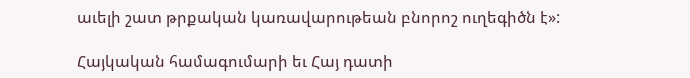աւելի շատ թրքական կառավարութեան բնորոշ ուղեգիծն է»:

Հայկական համագումարի եւ Հայ դատի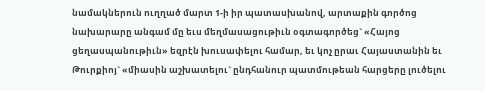նամակներուն ուղղած մարտ 1-ի իր պատասխանով, արտաքին գործոց նախարարը անգամ մը եւս մեղմասացութիւն օգտագործեց` «Հայոց ցեղասպանութիւն» եզրէն խուսափելու համար, եւ կոչ ըրաւ Հայաստանին եւ Թուրքիոյ` «միասին աշխատելու` ընդհանուր պատմութեան հարցերը լուծելու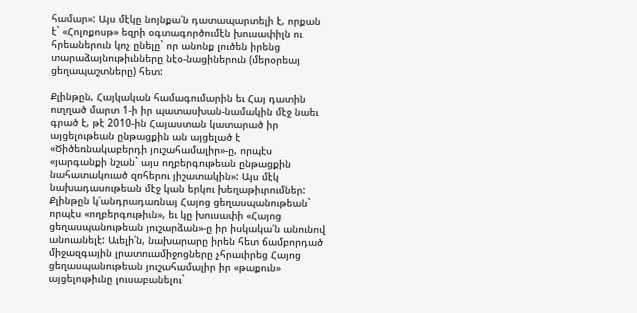համար»: Այս մէկը նոյնքա՛ն դատապարտելի է, որքան է` «Հոլոքոսթ» եզրի օգտագործումէն խուսափիլն ու հրեաներուն կոչ ընելը` որ անոնք լուծեն իրենց տարաձայնութիւնները նէօ-նացիներուն (մերօրեայ ցեղապաշտները) հետ:

Քլինթըն, Հայկական համագումարին եւ Հայ դատին ուղղած մարտ 1-ի իր պատասխան-նամակին մէջ նաեւ գրած է, թէ 2010-ին Հայաստան կատարած իր այցելութեան ընթացքին ան այցելած է «Ծիծեռնակաբերդի յուշահամալիր»-ը, որպէս «յարգանքի նշան` այս ողբերգութեան ընթացքին նահատակուած զոհերու յիշատակին»: Այս մէկ նախադասութեան մէջ կան երկու խեղաթիւրումներ: Քլինթըն կ՛անդրադառնայ Հայոց ցեղասպանութեան` որպէս «ողբերգութիւն», եւ կը խուսափի «Հայոց ցեղասպանութեան յուշարձան»-ը իր իսկակա՛ն անունով անուանելէ: Աւելի՛ն, նախարարը իրեն հետ ճամբորդած միջազգային լրատուամիջոցները չհրաւիրեց Հայոց ցեղասպանութեան յուշահամալիր իր «թաքուն» այցելութիւնը լուսաբանելու`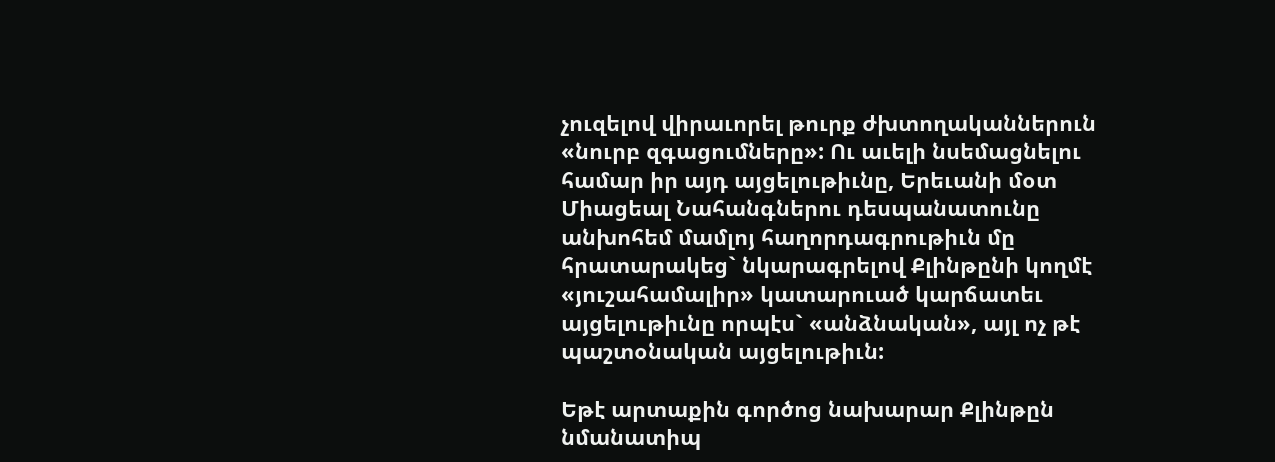չուզելով վիրաւորել թուրք ժխտողականներուն «նուրբ զգացումները»: Ու աւելի նսեմացնելու համար իր այդ այցելութիւնը, Երեւանի մօտ Միացեալ Նահանգներու դեսպանատունը անխոհեմ մամլոյ հաղորդագրութիւն մը հրատարակեց` նկարագրելով Քլինթընի կողմէ «յուշահամալիր» կատարուած կարճատեւ այցելութիւնը որպէս` «անձնական», այլ ոչ թէ պաշտօնական այցելութիւն:

Եթէ արտաքին գործոց նախարար Քլինթըն նմանատիպ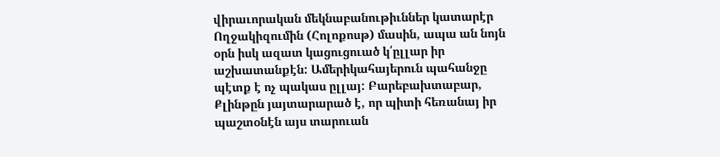վիրաւորական մեկնաբանութիւններ կատարէր Ողջակիզումին (Հոլոքոսթ) մասին, ապա ան նոյն օրն իսկ ազատ կացուցուած կ՛ըլլար իր աշխատանքէն: Ամերիկահայերուն պահանջը պէտք է ոչ պակաս ըլլայ: Բարեբախտաբար, Քլինթըն յայտարարած է, որ պիտի հեռանայ իր պաշտօնէն այս տարուան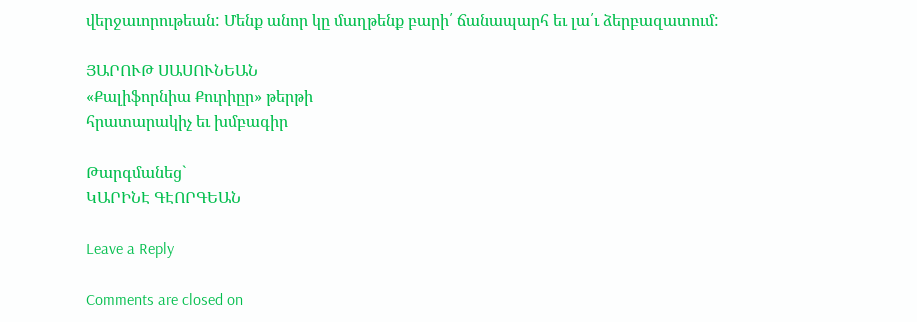վերջաւորութեան: Մենք անոր կը մաղթենք բարի՛ ճանապարհ եւ լա՛ւ ձերբազատում:

ՅԱՐՈՒԹ ՍԱՍՈՒՆԵԱՆ
«Քալիֆորնիա Քուրիըր» թերթի
հրատարակիչ եւ խմբագիր

Թարգմանեց`
ԿԱՐԻՆԷ ԳԷՈՐԳԵԱՆ

Leave a Reply

Comments are closed on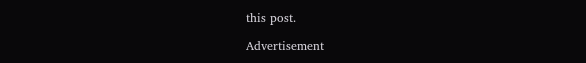this post.

Advertisement